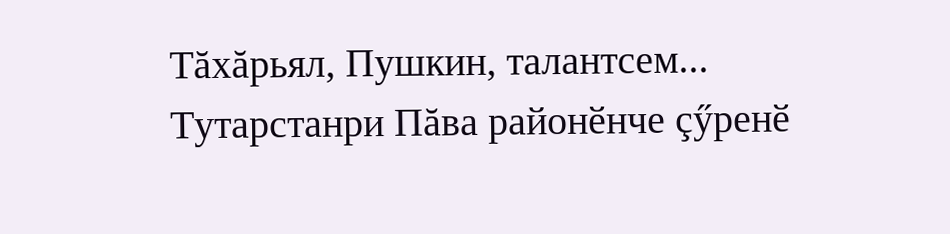Тăхăрьял, Пушкин, талантсем...
Тутарстанри Пăва районӗнче çӳренӗ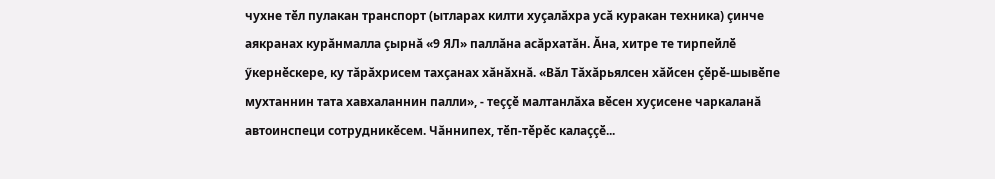чухне тӗл пулакан транспорт (ытларах килти хуçалăхра усă куракан техника) çинче аякранах курăнмалла çырнă «9 ЯЛ» паллăна асăрхатăн. Ăна, хитре те тирпейлӗ ӳкернӗскере, ку тăрăхрисем тахçанах хăнăхнă. «Вăл Тăхăрьялсен хăйсен çӗрӗ-шывӗпе мухтаннин тата хавхаланнин палли», - теççӗ малтанлăха вӗсен хуçисене чаркаланă автоинспеци сотрудникӗсем. Чăннипех, тӗп-тӗрӗс калаççӗ...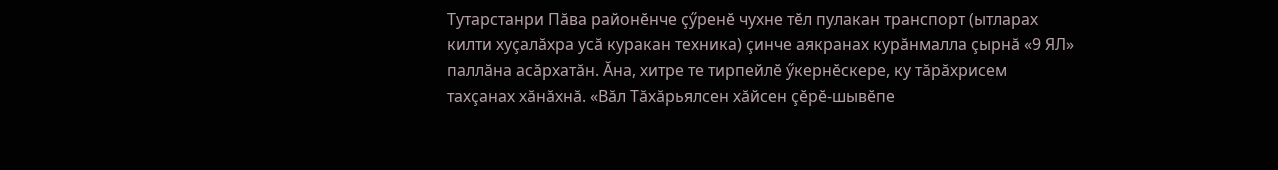Тутарстанри Пăва районӗнче çӳренӗ чухне тӗл пулакан транспорт (ытларах килти хуçалăхра усă куракан техника) çинче аякранах курăнмалла çырнă «9 ЯЛ» паллăна асăрхатăн. Ăна, хитре те тирпейлӗ ӳкернӗскере, ку тăрăхрисем тахçанах хăнăхнă. «Вăл Тăхăрьялсен хăйсен çӗрӗ-шывӗпе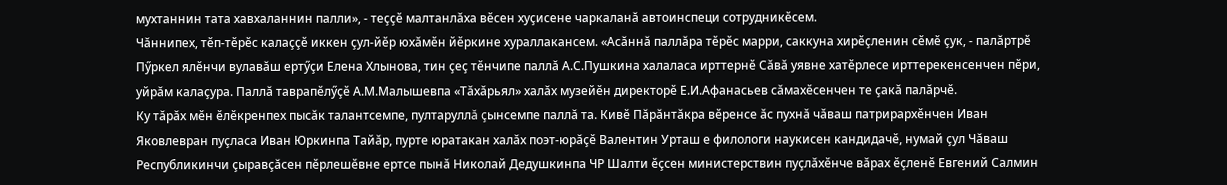мухтаннин тата хавхаланнин палли», - теççӗ малтанлăха вӗсен хуçисене чаркаланă автоинспеци сотрудникӗсем.
Чăннипех, тӗп-тӗрӗс калаççӗ иккен çул-йӗр юхăмӗн йӗркине хураллакансем. «Асăннă паллăра тӗрӗс марри, саккуна хирӗçленин сӗмӗ çук, - палăртрӗ Пӳркел ялӗнчи вулавăш ертӳçи Елена Хлынова, тин çеç тӗнчипе паллă А.С.Пушкина халаласа ирттернӗ Сăвă уявне хатӗрлесе ирттерекенсенчен пӗри, уйрăм калаçура. Паллă таврапӗлӳçӗ А.М.Малышевпа «Тăхăрьял» халăх музейӗн директорӗ Е.И.Афанасьев сăмахӗсенчен те çакă палăрчӗ.
Ку тăрăх мӗн ӗлӗкренпех пысăк талантсемпе, пултаруллă çынсемпе паллă та. Кивӗ Пăрăнтăкра вӗренсе ăс пухнă чăваш патрирархӗнчен Иван Яковлевран пуçласа Иван Юркинпа Тайăр, пурте юратакан халăх поэт-юрăçӗ Валентин Урташ е филологи наукисен кандидачӗ, нумай çул Чăваш Республикинчи çыравçăсен пӗрлешӗвне ертсе пынă Николай Дедушкинпа ЧР Шалти ӗçсен министерствин пуçлăхӗнче вăрах ӗçленӗ Евгений Салмин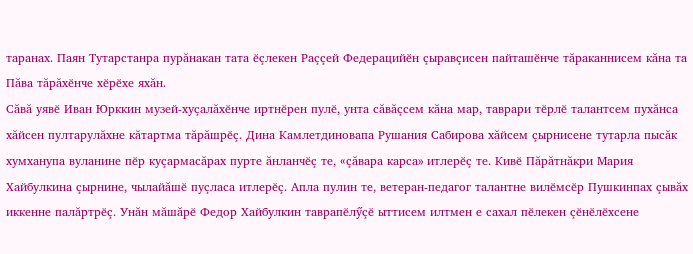таранах. Паян Тутарстанра пурăнакан тата ӗçлекен Раççей Федерацийӗн çыравçисен пайташӗнче тăраканнисем кăна та Пăва тăрăхӗнче хӗрӗхе яхăн.
Сăвă уявӗ Иван Юрккин музей-хуçалăхӗнче иртнӗрен пулӗ, унта сăвăçсем кăна мар, таврари тӗрлӗ талантсем пухăнса хăйсен пултарулăхне кăтартма тăрăшрӗç. Дина Камлетдиновапа Рушания Сабирова хăйсем çырнисене тутарла пысăк хумханупа вуланине пӗр куçармасăрах пурте ăнланчӗç те, «çăвара карса» итлерӗç те. Кивӗ Пăрăтнăкри Мария Хайбулкина çырнине, чылайăшӗ пуçласа итлерӗç. Апла пулин те, ветеран-педагог талантне вилӗмсӗр Пушкинпах çывăх иккенне палăртрӗç. Унăн мăшăрӗ Федор Хайбулкин таврапӗлӳçӗ ыттисем илтмен е сахал пӗлекен çӗнӗлӗхсене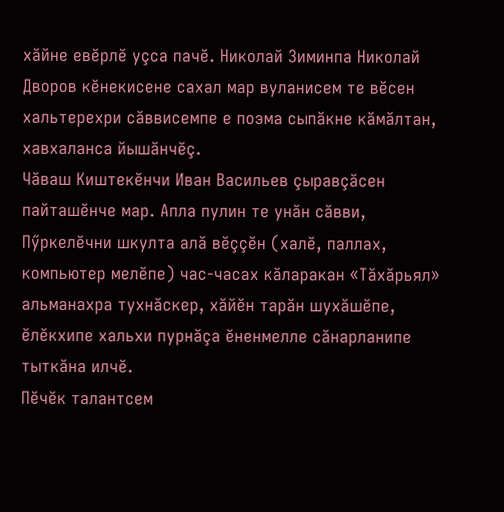хăйне евӗрлӗ уçса пачӗ. Николай Зиминпа Николай Дворов кӗнекисене сахал мар вуланисем те вӗсен хальтерехри сăввисемпе е поэма сыпăкне кăмăлтан, хавхаланса йышăнчӗç.
Чăваш Киштекӗнчи Иван Васильев çыравçăсен пайташӗнче мар. Апла пулин те унăн сăвви, Пӳркелӗчни шкулта алă вӗççӗн (халӗ, паллах, компьютер мелӗпе) час-часах кăларакан «Тăхăрьял» альманахра тухнăскер, хăйӗн тарăн шухăшӗпе, ӗлӗкхипе хальхи пурнăçа ӗненмелле сăнарланипе тыткăна илчӗ.
Пӗчӗк талантсем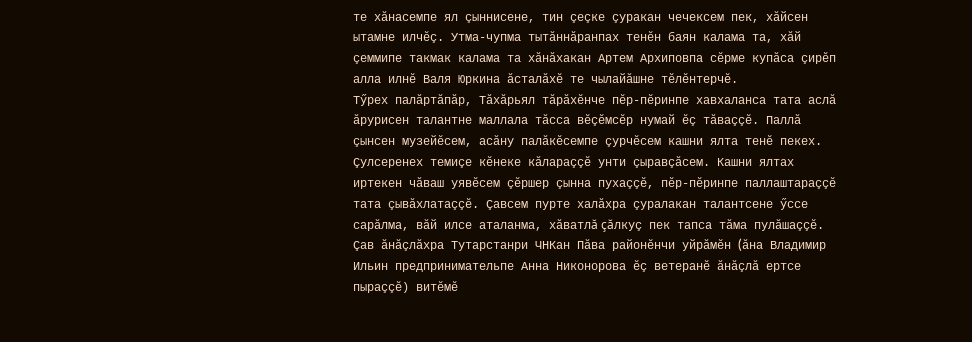те хăнасемпе ял çыннисене, тин çеçке çуракан чечексем пек, хăйсен ытамне илчӗç. Утма-чупма тытăннăранпах тенӗн баян калама та, хăй çеммипе такмак калама та хăнăхакан Артем Архиповпа сӗрме купăса çирӗп алла илнӗ Валя Юркина ăсталăхӗ те чылайăшне тӗлӗнтерчӗ.
Тӳрех палăртăпăр, Тăхăрьял тăрăхӗнче пӗр-пӗринпе хавхаланса тата аслă ăрурисен талантне маллала тăсса вӗçӗмсӗр нумай ӗç тăваççӗ. Паллă çынсен музейӗсем, асăну палăкӗсемпе çурчӗсем кашни ялта тенӗ пекех. Çулсеренех темиçе кӗнеке кăлараççӗ унти çыравçăсем. Кашни ялтах иртекен чăваш уявӗсем çӗршер çынна пухаççӗ, пӗр-пӗринпе паллаштараççӗ тата çывăхлатаççӗ. Çавсем пурте халăхра çуралакан талантсене ӳссе сарăлма, вăй илсе аталанма, хăватлă çăлкуç пек тапса тăма пулăшаççӗ. Çав ăнăçлăхра Тутарстанри ЧНКан Пăва районӗнчи уйрăмӗн (ăна Владимир Ильин предпринимательпе Анна Никонорова ӗç ветеранӗ ăнăçлă ертсе пыраççӗ) витӗмӗ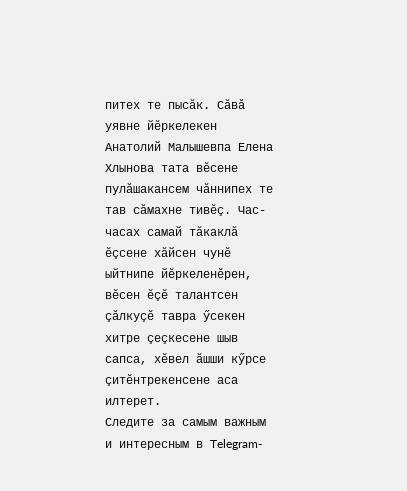питех те пысăк. Сăвă уявне йӗркелекен Анатолий Малышевпа Елена Хлынова тата вӗсене пулăшакансем чăннипех те тав сăмахне тивӗç. Час-часах самай тăкаклă ӗçсене хăйсен чунӗ ыйтнипе йӗркеленӗрен, вӗсен ӗçӗ талантсен çăлкуçӗ тавра ӳсекен хитре çеçкесене шыв сапса, хӗвел ăшши кӳрсе çитӗнтрекенсене аса илтерет.
Следите за самым важным и интересным в Telegram-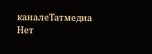каналеТатмедиа
Нет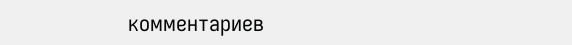комментариев